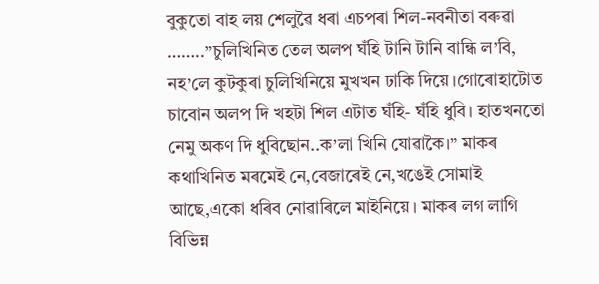বুকুতো বাহ লয় শেলুৱৈ ধৰা এচপৰা শিল-নবনীতা বৰুৱা
……..”চুলিখিনিত তেল অলপ ঘঁহি টানি টানি বান্ধি ল’বি, নহ’লে কুটকুৰা চুলিখিনিয়ে মুখখন ঢাকি দিয়ে।গোৰোহাটোত চাবোন অলপ দি খহটা শিল এটাত ঘঁহি- ঘঁহি ধুবি। হাতখনতো নেমু অকণ দি ধুবিছোন..ক’লা খিনি যোৱাকৈ।” মাকৰ কথাখিনিত মৰমেই নে,বেজাৰেই নে,খঙেই সোমাই আছে,একো ধৰিব নোৱাৰিলে মাইনিয়ে। মাকৰ লগ লাগি বিভিন্ন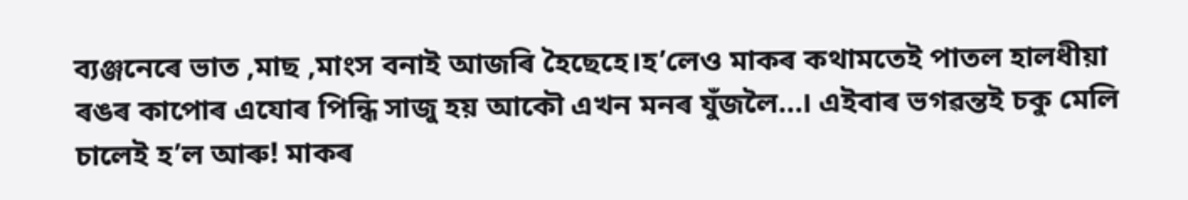ব্যঞ্জনেৰে ভাত ,মাছ ,মাংস বনাই আজৰি হৈছেহে।হ’লেও মাকৰ কথামতেই পাতল হালধীয়া ৰঙৰ কাপোৰ এযোৰ পিন্ধি সাজু হয় আকৌ এখন মনৰ যুঁজলৈ…। এইবাৰ ভগৱন্তই চকু মেলি চালেই হ’ল আৰু! মাকৰ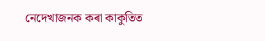নেদেখাজনক কৰা কাকুতিত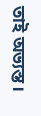তাই অভ্যস্ত।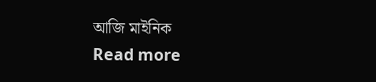আজি মাইনিক
Read more